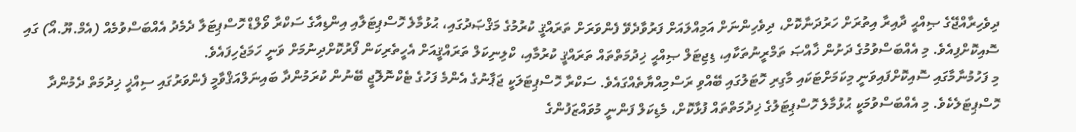ދިވެހިރާއްޖޭގެ ޞިއްޙީ ދާއިރާ އިތުރަށް ހަރުދަނާކޮށް، ދިވެހިންނަށް އަމިއްލައަށް ފަރުވާދެވޭ ފެންވަރަށް ތަރައްޤީ ކުރުމުގެ މަޤްޞަދުގައި، ޙުޅުމާލެ ހޮސްޕިޓަލާއި އިންޑިއާގެ ސަކްރާ ވޯލްޑް ހޮސްޕިޓަލާ ދެމެދު އެއްބަސްވުމެއް (އެމް.ޔޫ.އޯ) ގައި ސޮއިކޮށްފިއެވެ. މި އެއްބަސްވުމުގެ ދަށުން ޚާއްޞަ ތަމްރީނުތަކާއި، ޑިޖިޓަލް ޞިއްޙީ ޚިދުމަތްތައް ތަރައްޤީ ކުރުމާއި، ކްލިނިކަލް ތަރައްޤީއަށް އެހީތެރިކަން ފޯރުކޮށްދިނުމަށް ވަނީ ހަމަޖެހިފައެވެ.
މި ފަހުމުނާމާގައި ސޮއިކޮށްފައިވަނީ މިކަމަށްޓަކައި މާގިރި ހޮޓަލުގައި ބޭއްވި ރަސްމިއްޔާތެއްގައެވެ. ސަކްރާ ހޮސްޕިޓަލަކީ ޖަޕާނުގެ އެންމެ ފަހުގެ ޓެކްނޮލޮޖީ ބޭނުން ކުރަމުންދާ ބައިނަލްއަޤްވާމީ ފެންވަރުގައި ސިއްޚީ ޚިދުމަތް ދެމުންދާ ހޮސްޕިޓަލެކެވެ. މި އެއްބަސްވުމަކީ ޙުޅުމާލެ ހޮސްޕިޓަލުގެ ޚިދުމަތްތައް ފުޅާކޮށް، މެޑިކަލް ފަންނީ މުވައްޒަފުންގެ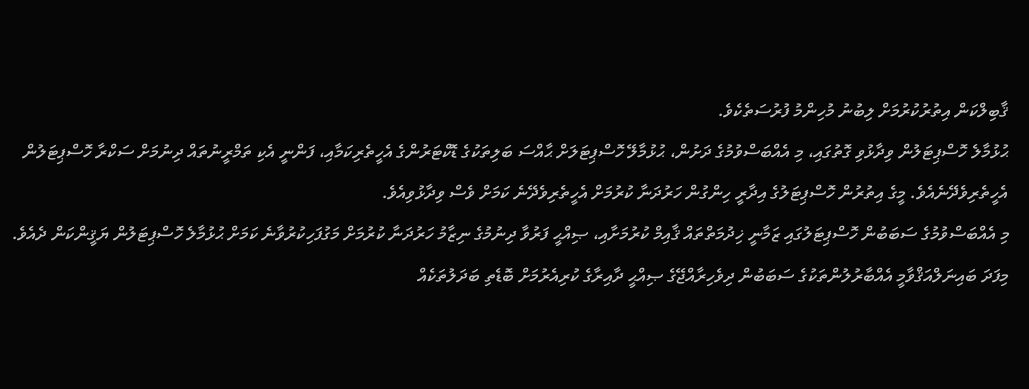ޤާބިލްކަން އިތުރުކުރުމަށް ލިބުނު މުހިންމު ފުރުސަތެކެވެ.
ޙުޅުމާލެ ހޮސްޕިޓަލުން ވިދާޅުވި ގޮތުގައި، މި އެއްބަސްވުމުގެ ދަށުން، ޙުޅުމާލޭ ހޮސްޕިޓަލަށް ޙާއްސަ ބަލިތަކުގެ ޑޮކްޓަރުންގެ އެހީތެރިކަމާއި، ފަންނީ އެކި ތަމްރީނުތައް ދިނުމަށް ސަކްރާ ހޮސްޕިޓަލުން އެހީތެރިވެދޭނެއެވެ. މީގެ އިތުރުން ހޮސްޕިޓަލުގެ އިދާރީ ހިންގުން ހަރުދަނާ ކުރުމަށް އެހީތެރިވެދޭނެ ކަމަށް ވެސް ވިދާޅުވިއެވެ.
މި އެއްބަސްވުމުގެ ސަބަބުން ހޮސްޕިޓަލުގައި ޒަމާނީ ޚިދުމަތްތައް ޤާއިމް ކުރުމަށާއި، ޞިއްޙީ ފަރުވާ ދިނުމުގެ ނިޒާމު ހަރުދަނާ ކުރުމަށް މަގުފަހިކުރުވާނެ ކަމަށް ޙުޅުމާލެ ހޮސްޕިޓަލުން ޔަޤީންކަން ދެއެވެ. މިފަދަ ބައިނަލްއަޤްވާމީ އެއްބާރުލުންތަކުގެ ސަބަބުން ދިވެހިރާއްޖޭގެ ޞިއްޙީ ދާއިރާގެ ކުރިއެރުމަށް ބޮޑެތި ބަދަލުތަކެއް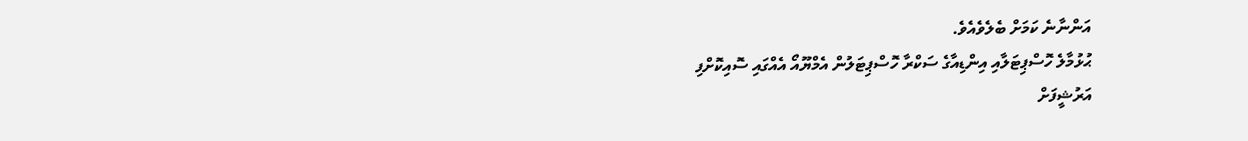އަންނާނެ ކަމަށް ބެލެވެއެވެ.
ޙުޅުމާލެ ހޮސްޕިޓަލާއި އިންޑިއާގެ ސަކްރާ ހޮސްޕިޓަލުން އެމްޔޫއޯ އެއްގައި ސޮއިކޮށްފި
އަރުޝީފަށް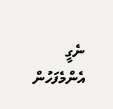ނެގީ
އެންމެފަހުން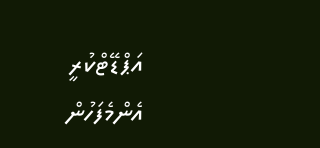އަޕްޑޭޓްކުރީ
އެންމެފަހުން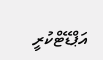އަޕްޑޭޓްކުރީ